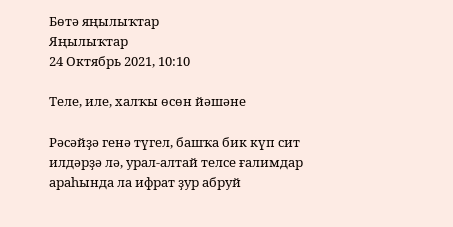Бөтә яңылыҡтар
Яңылыҡтар
24 Октябрь 2021, 10:10

Теле, иле, халҡы өсөн йәшәне

Рәсәйҙә генә түгел, башҡа бик күп сит илдәрҙә лә, урал-алтай телсе ғалимдар араһында ла ифрат ҙур абруй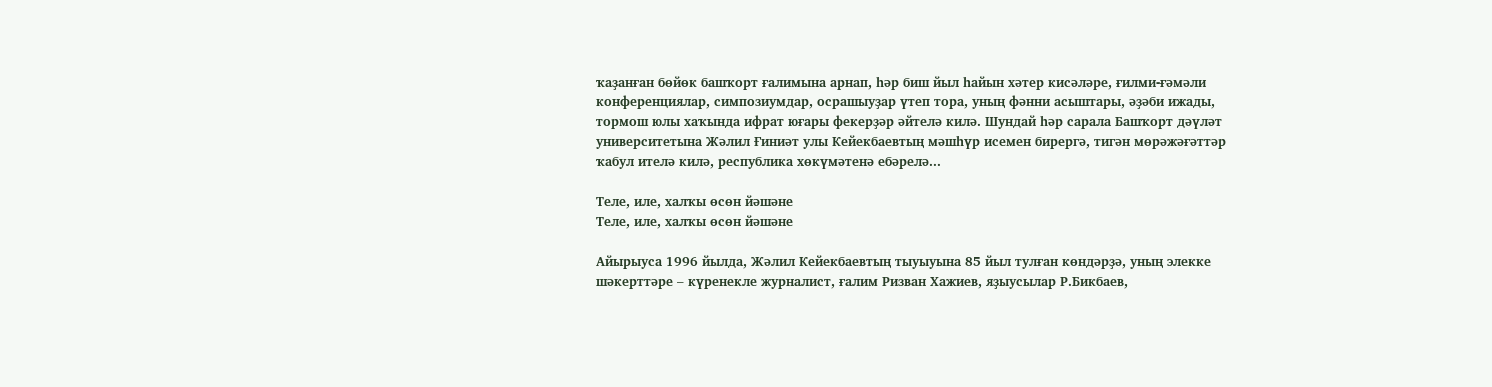ҡаҙанған бөйөк башҡорт ғалимына арнап, һәр биш йыл һайын хәтер кисәләре, ғилми-ғәмәли конференциялар, симпозиумдар, осрашыуҙар үтеп тора, уның фәнни асыштары, әҙәби ижады, тормош юлы хаҡында ифрат юғары фекерҙәр әйтелә килә. Шундай һәр сарала Башҡорт дәүләт университетына Жәлил Ғиниәт улы Кейекбаевтың мәшһүр исемен бирергә, тигән мөрәжәғәттәр ҡабул ителә килә, республика хөкүмәтенә ебәрелә...

Теле, иле, халҡы өсөн йәшәне
Теле, иле, халҡы өсөн йәшәне

Айырыуса 1996 йылда, Жәлил Кейекбаевтың тыуыуына 85 йыл тулған көндәрҙә, уның элекке шәкерттәре – күренекле журналист, ғалим Ризван Хажиев, яҙыусылар Р.Бикбаев,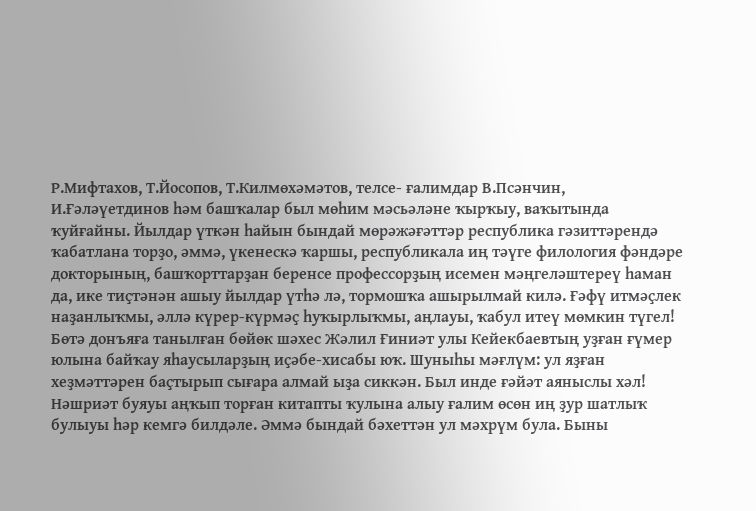Р.Мифтахов, Т.Йосопов, Т.Килмөхәмәтов, телсе- ғалимдар В.Псәнчин, И.Ғәләүетдинов һәм башҡалар был мөһим мәсьәләне ҡырҡыу, ваҡытында ҡуйғайны. Йылдар үткән һайын бындай мөрәжәғәттәр республика гәзиттәрендә ҡабатлана торҙо, әммә, үкенескә ҡаршы, республикала иң тәүге филология фәндәре докторының, башҡорттарҙан беренсе профессорҙың исемен мәңгеләштереү һаман да, ике тиҫтәнән ашыу йылдар үтһә лә, тормошҡа ашырылмай килә. Ғәфү итмәҫлек наҙанлыҡмы, әллә күрер-күрмәҫ һуҡырлыҡмы, аңлауы, ҡабул итеү мөмкин түгел!
Бөтә донъяға танылған бөйөк шәхес Жәлил Ғиниәт улы Кейекбаевтың уҙған ғүмер юлына байҡау яһаусыларҙың иҫәбе-хисабы юҡ. Шуныһы мәғлүм: ул яҙған хеҙмәттәрен баҫтырып сығара алмай ыҙа сиккән. Был инде ғәйәт аяныслы хәл! Нәшриәт буяуы аңҡып торған китапты ҡулына алыу ғалим өсөн иң ҙур шатлыҡ булыуы һәр кемгә билдәле. Әммә бындай бәхеттән ул мәхрүм була. Быны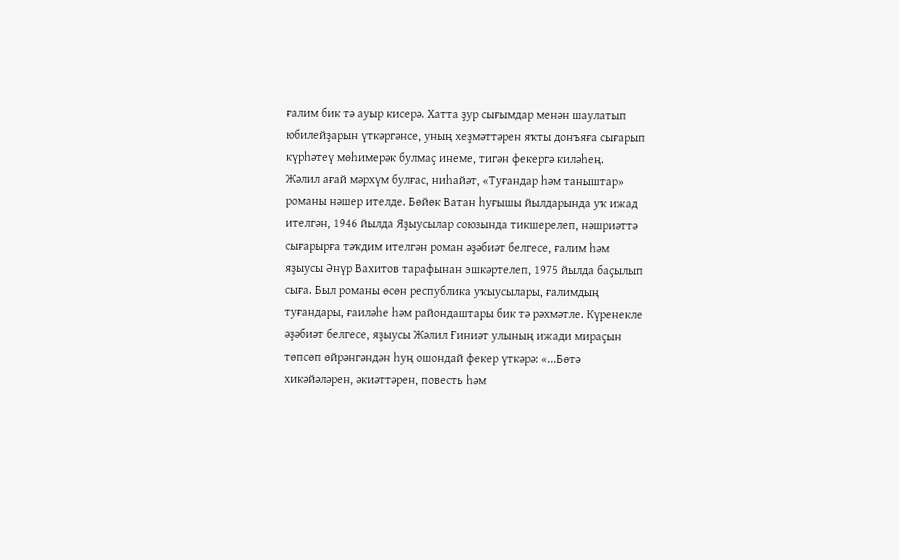ғалим бик тә ауыр кисерә. Хатта ҙур сығымдар менән шаулатып юбилейҙарын үткәргәнсе, уның хеҙмәттәрен яҡты донъяға сығарып күрһәтеү мөһимерәк булмаҫ инеме, тигән фекергә киләһең.
Жәлил ағай мәрхүм булғас, ниһайәт, «Туғандар һәм таныштар» романы нәшер ителде. Бөйөк Ватан һуғышы йылдарында уҡ ижад ителгән, 1946 йылда Яҙыусылар союзында тикшерелеп, нәшриәттә сығарырға тәҡдим ителгән роман әҙәбиәт белгесе, ғалим һәм яҙыусы Әнүр Вахитов тарафынан эшкәртелеп, 1975 йылда баҫылып сыға. Был романы өсөн республика уҡыусылары, ғалимдың туғандары, ғаиләһе һәм райондаштары бик тә рәхмәтле. Күренекле әҙәбиәт белгесе, яҙыусы Жәлил Ғиниәт улының ижади мираҫын төпсөп өйрәнгәндән һуң ошондай фекер үткәрә: «...Бөтә хикәйәләрен, әкиәттәрен, повесть һәм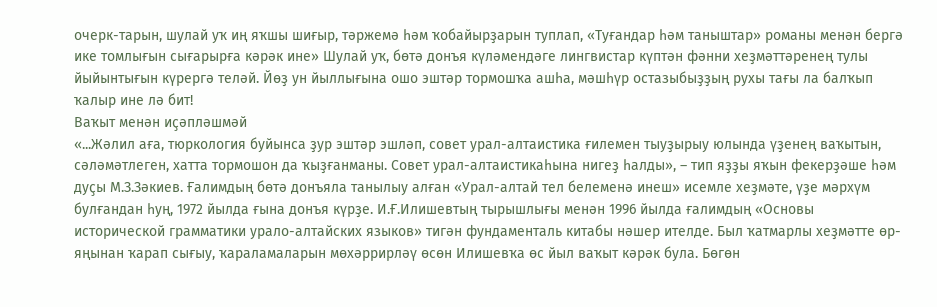очерк-тарын, шулай уҡ иң яҡшы шиғыр, тәржемә һәм ҡобайырҙарын туплап, «Туғандар һәм таныштар» романы менән бергә ике томлығын сығарырға кәрәк ине» Шулай уҡ, бөтә донъя күләмендәге лингвистар күптән фәнни хеҙмәттәренең тулы йыйынтығын күрергә теләй. Йөҙ ун йыллығына ошо эштәр тормошҡа ашһа, мәшһүр остазыбыҙҙың рухы тағы ла балҡып ҡалыр ине лә бит!
Ваҡыт менән иҫәпләшмәй
«...Жәлил аға, тюркология буйынса ҙур эштәр эшләп, совет урал-алтаистика ғилемен тыуҙырыу юлында үҙенең ваҡытын, сәләмәтлеген, хатта тормошон да ҡыҙғанманы. Совет урал-алтаистикаһына нигеҙ һалды», – тип яҙҙы яҡын фекерҙәше һәм дуҫы М.З.Зәкиев. Ғалимдың бөтә донъяла танылыу алған «Урал-алтай тел белеменә инеш» исемле хеҙмәте, үҙе мәрхүм булғандан һуң, 1972 йылда ғына донъя күрҙе. И.Ғ.Илишевтың тырышлығы менән 1996 йылда ғалимдың «Основы исторической грамматики урало-алтайских языков» тигән фундаменталь китабы нәшер ителде. Был ҡатмарлы хеҙмәтте өр-яңынан ҡарап сығыу, ҡараламаларын мөхәррирләү өсөн Илишевҡа өс йыл ваҡыт кәрәк була. Бөгөн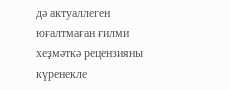дә актуаллеген юғалтмаған ғилми хеҙмәткә рецензияны күренекле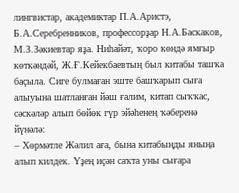лингвистар, академиктар П.А.Аристэ, Б.А.Серебренников, профессорҙар Н.А.Баскаков, М.З.Зәкиевтар яҙа. Ниһайәт, ҡоро көндә ямғыр көткәндәй, Ж.Ғ.Кейекбаевтың был китабы ташҡа баҫыла. Сиге булмаған эште башҡарып сыға алыуына шатланған йәш ғалим, китап сыҡҡас, сәскәләр алып бөйөк гүр эйәһенең ҡәберенә йүнәлә:
– Хөрмәтле Жәлил аға, бына китабыңды яныңа алып килдек. Үҙең иҫән саҡта уны сығара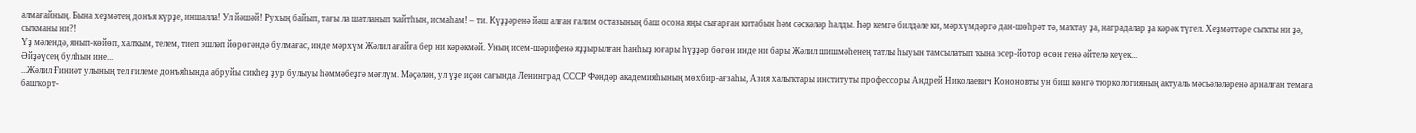алмағайның. Бына хеҙмәтең донъя күрҙе, иншалла! Ул йәшәй! Рухың байып, тағы ла шатланып ҡайтһын, исмаһам! – ти. Күҙҙәренә йәш алған ғалим остазының баш осона яңы сығарған китабын һәм сәскәләр һалды. Һәр кемгә билдәле ки, мәрхүмдәргә дан-шөһрәт тә, маҡтау ҙа, наградалар ҙа кәрәк түгел. Хеҙмәттәре сыҡты ни ҙә, сыҡманы ни?!
Үҙ мәлендә, янып-көйөп, халҡым, телем, тиеп эшләп йөрөгәндә булмағас, инде мәрхүм Жәлил ағайға бер ни кәрәкмәй. Уның исем-шәрифенә яҙҙырылған һанһыҙ юғары һүҙҙәр бөгөн инде ни бары Жәлил шишмәһенең татлы һыуын тамсылатып ҡына эсер-йотор өсөн генә әйтелә кеүек...
Әйҙәүсең булһын ине...
...Жәлил Ғиниәт улының тел ғилеме донъяһында абруйы сикһеҙ ҙур булыуы һәммәбеҙгә мәғлүм. Мәҫәлән, ул үҙе иҫән сағында Ленинград СССР Фәндәр академияһының мөхбир-ағзаһы, Азия халыҡтары институты профессоры Андрей Николаевич Кононовты ун биш көнгә тюркологияның актуаль мәсьәләләренә арналған темаға башҡорт-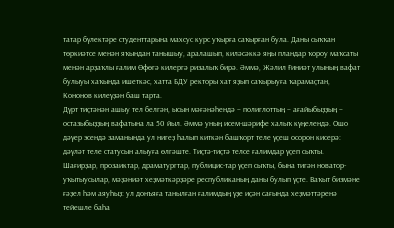татар бүлектәре студенттарына махсус курс уҡырға саҡырған була. Даны сыҡҡан төркиәтсе менән яҡындан танышыу, аралашып, киләсәккә яңы пландар ҡороу маҡсаты менән арҙаҡлы ғалим Өфөгә килергә ризалыҡ бирә. Әммә, Жәлил Ғиниәт улының вафат булыуы хаҡында ишеткәс, хатта БДУ ректоры хат яҙып саҡырыуға ҡарамаҫтан, Кононов килеүҙән баш тарта.
Дүрт тиҫтәнән ашыу тел белгән, ысын мәғәнәһендә – полиглоттың – ағайыбыҙҙың – остазыбыҙҙың вафатына ла 50 йыл. Әммә уның исем-шәрифе халыҡ күңелендә. Ошо дәүер эсендә заманында ул нигеҙ һалып киткән башҡорт теле үҫеш осорон кисерә: дәүләт теле статусын алыуға өлгәште. Тиҫтә-тиҫтә телсе ғалимдар үҫеп сыҡты. Шағирҙар, прозаиктар, драматургтар, публицис-тар үҫеп сыҡты, бына тигән новатор-уҡытыусылар, мәҙәниәт хеҙмәткәрҙәре республиканың даны булып үҫте. Ваҡыт бизмәне ғәҙел һәм аяуһыҙ: ул донъяға танылған ғалимдың үҙе иҫән сағында хеҙмәттәренә тейешле баһа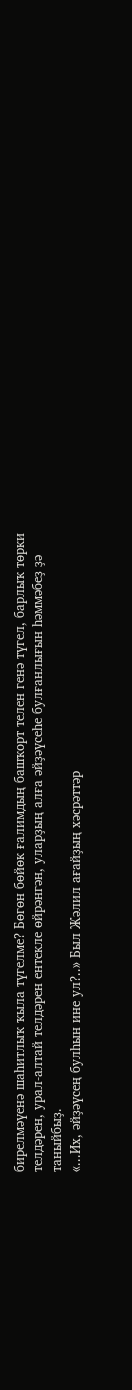бирелмәүенә шаһитлыҡ ҡыла түгелме? Бөгөн бөйөк ғалимдың башҡорт телен генә түгел, барлыҡ төрки телдәрен, урал-алтай телдәрен ентекле өйрәнгән, уларҙың алға әйҙәүсеһе булғанлығын һәммәбеҙ ҙә таныйбыҙ.
«...Их, әйҙәүсең булһын ине ул?..» Был Жәлил ағайҙың хәсрәттәр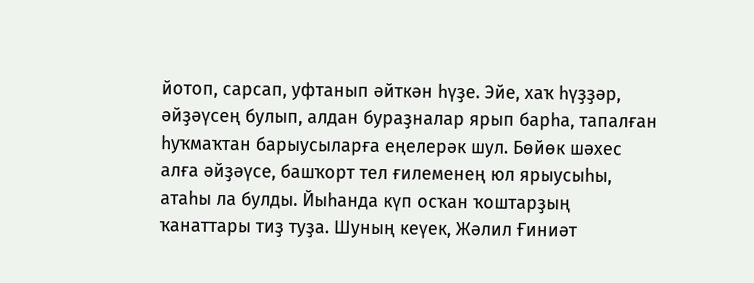йотоп, сарсап, уфтанып әйткән һүҙе. Эйе, хаҡ һүҙҙәр, әйҙәүсең булып, алдан бураҙналар ярып барһа, тапалған һуҡмаҡтан барыусыларға еңелерәк шул. Бөйөк шәхес алға әйҙәүсе, башҡорт тел ғилеменең юл ярыусыһы, атаһы ла булды. Йыһанда күп осҡан ҡоштарҙың ҡанаттары тиҙ туҙа. Шуның кеүек, Жәлил Ғиниәт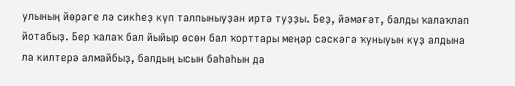улының йөрәге лә сикһеҙ күп талпыныуҙан иртә туҙҙы. Беҙ, йәмәғәт, балды ҡалаҡлап йотабыҙ. Бер ҡалаҡ бал йыйыр өсөн бал ҡорттары меңәр сәскәгә ҡуныуын күҙ алдына ла килтерә алмайбыҙ, балдың ысын баһаһын да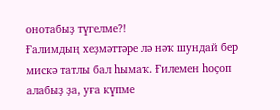онотабыҙ түгелме?!
Ғалимдың хеҙмәттәре лә нәҡ шундай бер мискә татлы бал һымаҡ. Ғилемен һоҫоп алабыҙ ҙа, уға күпме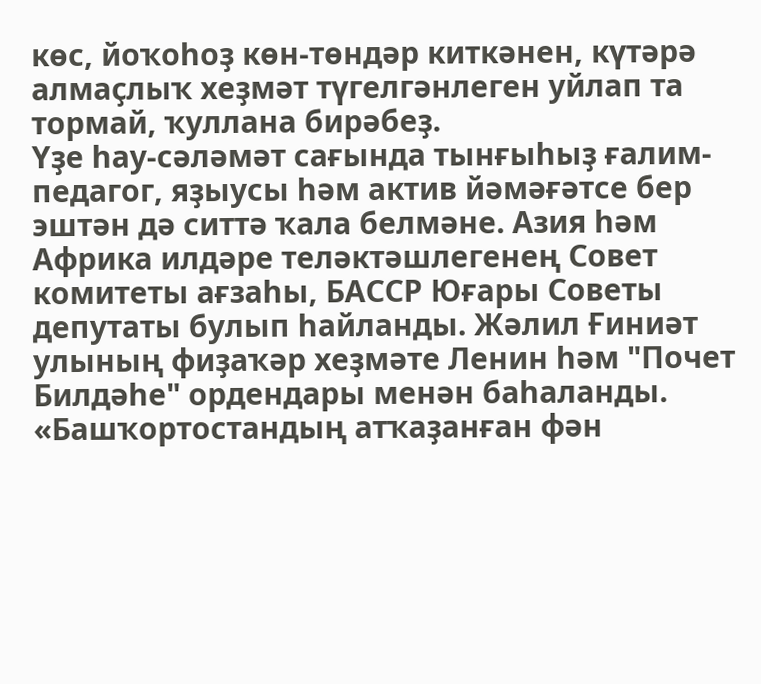көс, йоҡоһоҙ көн-төндәр киткәнен, күтәрә алмаҫлыҡ хеҙмәт түгелгәнлеген уйлап та тормай, ҡуллана бирәбеҙ.
Үҙе һау-сәләмәт сағында тынғыһыҙ ғалим-педагог, яҙыусы һәм актив йәмәғәтсе бер эштән дә ситтә ҡала белмәне. Азия һәм Африка илдәре теләктәшлегенең Совет комитеты ағзаһы, БАССР Юғары Советы депутаты булып һайланды. Жәлил Ғиниәт улының фиҙаҡәр хеҙмәте Ленин һәм "Почет Билдәһе" ордендары менән баһаланды. «Башҡортостандың атҡаҙанған фән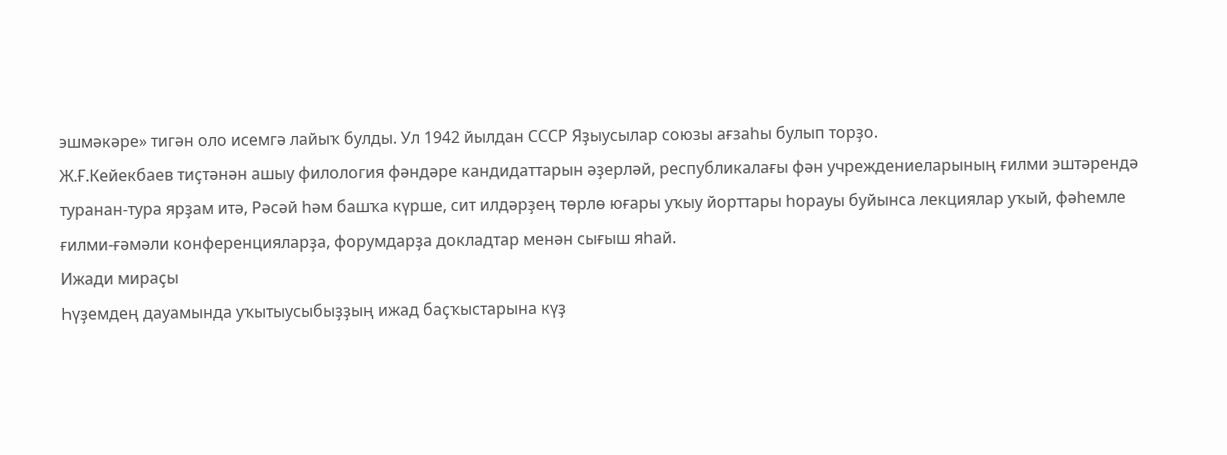эшмәкәре» тигән оло исемгә лайыҡ булды. Ул 1942 йылдан СССР Яҙыусылар союзы ағзаһы булып торҙо.
Ж.Ғ.Кейекбаев тиҫтәнән ашыу филология фәндәре кандидаттарын әҙерләй, республикалағы фән учреждениеларының ғилми эштәрендә туранан-тура ярҙам итә, Рәсәй һәм башҡа күрше, сит илдәрҙең төрлө юғары уҡыу йорттары һорауы буйынса лекциялар уҡый, фәһемле ғилми-ғәмәли конференцияларҙа, форумдарҙа докладтар менән сығыш яһай.
Ижади мираҫы
Һүҙемдең дауамында уҡытыусыбыҙҙың ижад баҫҡыстарына күҙ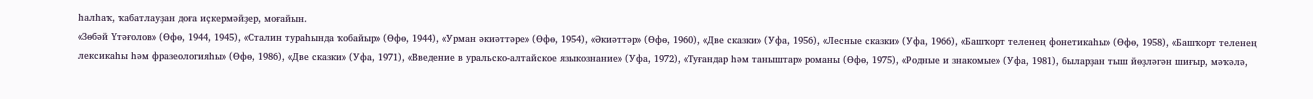һалһаҡ, ҡабатлауҙан доға иҫкермәйҙер, моғайын.
«Зөбәй Үтәғолов» (Өфө, 1944, 1945), «Сталин тураһында ҡобайыр» (Өфө, 1944), «Урман әкиәттәре» (Өфө, 1954), «Әкиәттәр» (Өфө, 1960), «Две сказки» (Уфа, 1956), «Лесные сказки» (Уфа, 1966), «Башҡорт теленең фонетикаһы» (Өфө, 1958), «Башҡорт теленең лексикаһы һәм фразеологияһы» (Өфө, 1986), «Две сказки» (Уфа, 1971), «Введение в уральско-алтайское языкознание» (Уфа, 1972), «Туғандар һәм таныштар» романы (Өфө, 1975), «Родные и знакомые» (Уфа, 1981), быларҙан тыш йөҙләгән шиғыр, мәҡәлә,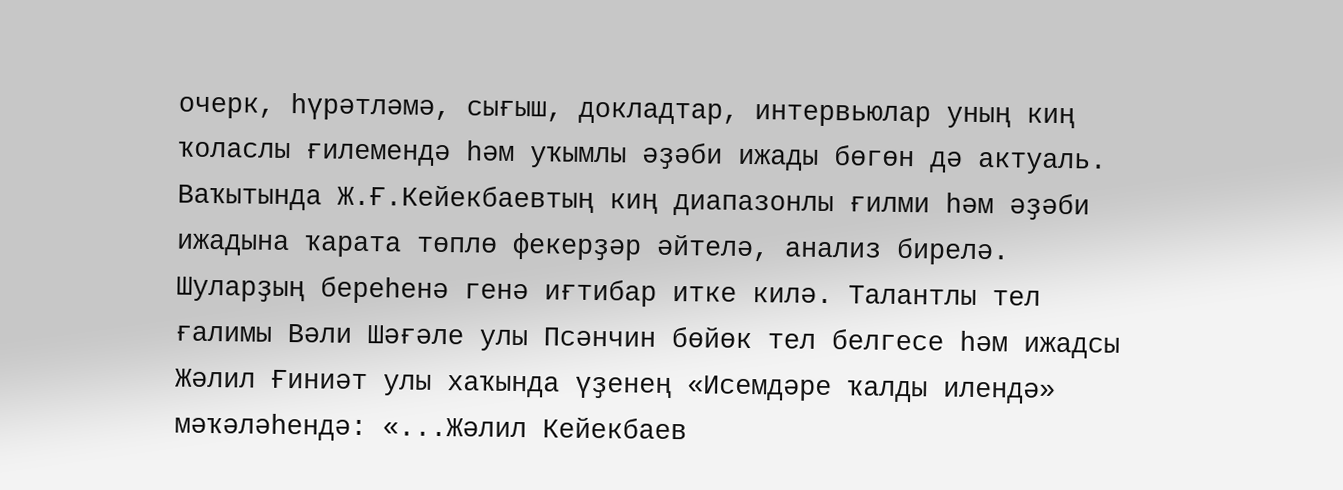очерк, һүрәтләмә, сығыш, докладтар, интервьюлар уның киң ҡоласлы ғилемендә һәм уҡымлы әҙәби ижады бөгөн дә актуаль. Ваҡытында Ж.Ғ.Кейекбаевтың киң диапазонлы ғилми һәм әҙәби ижадына ҡарата төплө фекерҙәр әйтелә, анализ бирелә.
Шуларҙың береһенә генә иғтибар итке килә. Талантлы тел ғалимы Вәли Шәғәле улы Псәнчин бөйөк тел белгесе һәм ижадсы Жәлил Ғиниәт улы хаҡында үҙенең «Исемдәре ҡалды илендә» мәҡәләһендә: «...Жәлил Кейекбаев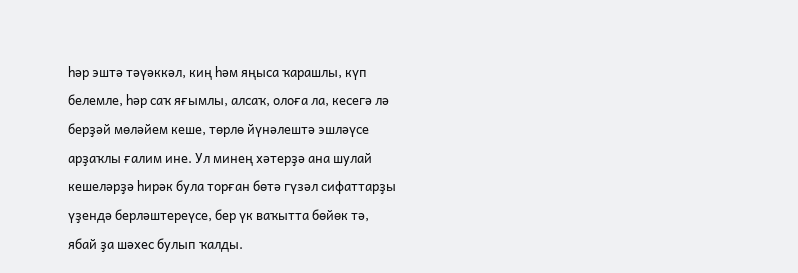һәр эштә тәүәккәл, киң һәм яңыса ҡарашлы, күп белемле, һәр саҡ яғымлы, алсаҡ, олоға ла, кесегә лә берҙәй мөләйем кеше, төрлө йүнәлештә эшләүсе арҙаҡлы ғалим ине. Ул минең хәтерҙә ана шулай кешеләрҙә һирәк була торған бөтә гүзәл сифаттарҙы үҙендә берләштереүсе, бер үк ваҡытта бөйөк тә, ябай ҙа шәхес булып ҡалды.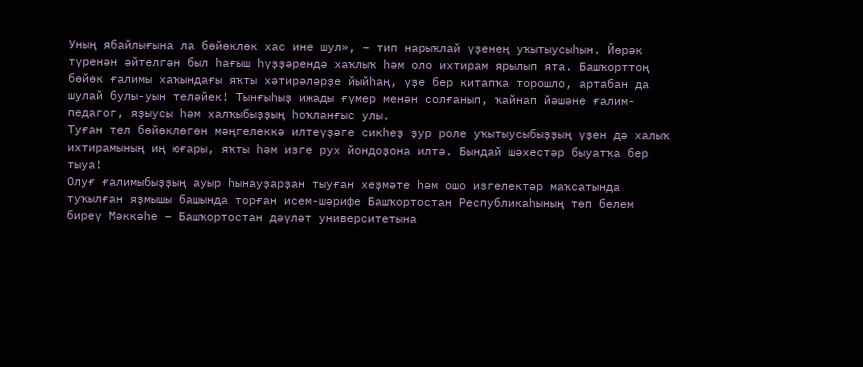Уның ябайлығына ла бөйөклөк хас ине шул», – тип нарыҡлай үҙенең уҡытыусыһын. Йөрәк түренән әйтелгән был һағыш һүҙҙәрендә хаҡлыҡ һәм оло ихтирам ярылып ята. Башҡорттоң бөйөк ғалимы хаҡындағы яҡты хәтирәләрҙе йыйһаң, үҙе бер китапҡа торошло, артабан да шулай булы-уын теләйек! Тынғыһыҙ ижады ғүмер менән солғанып, ҡайнап йәшәне ғалим-педагог, яҙыусы һәм халҡыбыҙҙың һоҡланғыс улы.
Туған тел бөйөклөгөн мәңгелеккә илтеүҙәге сикһеҙ ҙур роле уҡытыусыбыҙҙың үҙен дә халыҡ ихтирамының иң юғары, яҡты һәм изге рух йондоҙона илтә. Бындай шәхестәр быуатҡа бер тыуа!
Олуғ ғалимыбыҙҙың ауыр һынауҙарҙан тыуған хеҙмәте һәм ошо изгелектәр маҡсатында туҡылған яҙмышы башында торған исем-шәрифе Башҡортостан Республикаһының төп белем биреү Мәккәһе – Башҡортостан дәүләт университетына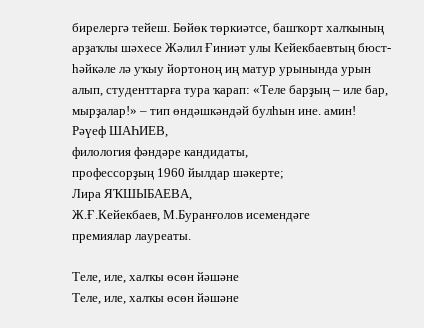бирелергә тейеш. Бөйөк төркиәтсе, башҡорт халҡының арҙаҡлы шәхесе Жәлил Ғиниәт улы Кейекбаевтың бюст-һәйкәле лә уҡыу йортоноң иң матур урынында урын алып, студенттарға тура ҡарап: «Теле барҙың – иле бар, мырҙалар!» – тип өндәшкәндәй булһын ине. амин!
Рәүеф ШАҺИЕВ,
филология фәндәре кандидаты,
профессорҙың 1960 йылдар шәкерте;
Лира ЯҠШЫБАЕВА,
Ж.Ғ.Кейекбаев, М.Буранғолов исемендәге
премиялар лауреаты.

Теле, иле, халҡы өсөн йәшәне
Теле, иле, халҡы өсөн йәшәне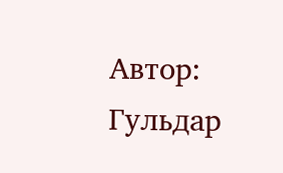Автор: Гульдар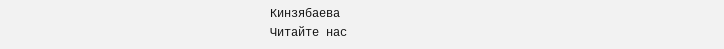Кинзябаева
Читайте нас